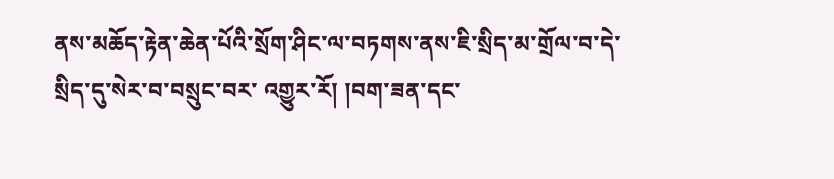ནས་མཆོད་རྟེན་ཆེན་པོའི་སྲོག་ཤིང་ལ་བཏགས་ནས་ཇི་སྲིད་མ་གྲོལ་བ་དེ་སྲིད་དུ་སེར་བ་བསྲུང་བར་ འགྱུར་རོ། །བག་ཟན་དང་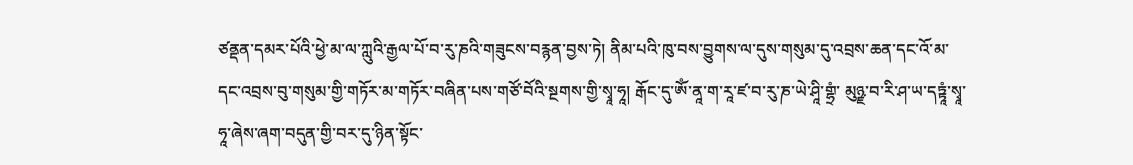ཙནྡན་དམར་པོའི་ཕྱེ་མ་ལ་ཀླུའི་རྒྱལ་པོ་བ་རུ་ཎའི་གཟུངས་བརྙན་བྱས་ཏེ། ནིམ་པའི་ཁུ་བས་བྱུགས་ལ་དུས་གསུམ་དུ་འབྲས་ཆན་དང་འོ་མ་དང་འབྲས་བུ་གསུམ་གྱི་གཏོར་མ་གཏོར་བཞིན་པས་གཙོ་བོའི་སྔགས་གྱི་སྭཱ་ཧཱ། རྒོང་དུ་ཨོཾ་ནཱ་ག་རཱ་ཛ་བ་རུ་ཎ་ཡེ་ཤཱི་གྷྲཾ་ མུཉྫ་བ་རི་ཤ་ཡ་དཏྟཱཾ་སྭཱ་ཧཱ་ཞེས་ཞག་བདུན་གྱི་བར་དུ་ཉིན་སྟོང་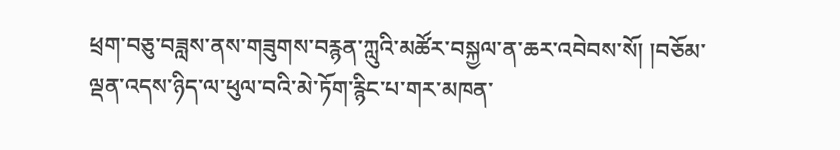ཕྲག་བཅུ་བཟླས་ནས་གཟུགས་བརྙན་ཀླུའི་མཚོར་བསྐྱལ་ན་ཆར་འབེབས་སོ། །བཅོམ་ལྡན་འདས་ཉིད་ལ་ཕུལ་བའི་མེ་ཏོག་རྙིང་པ་གར་མཁན་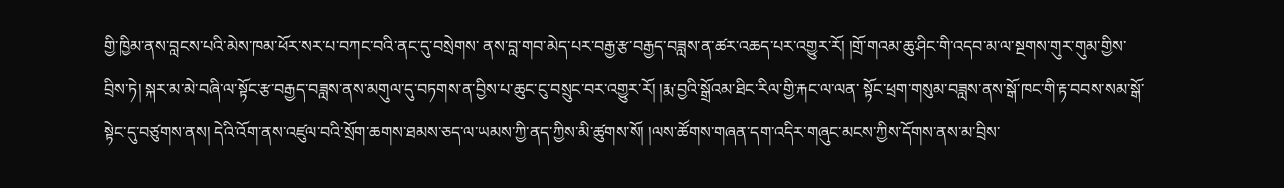གྱི་ཁྱིམ་ནས་བླངས་པའི་མེས་ཁམ་ཕོར་སར་པ་བཀང་བའི་ནང་དུ་བསྲེགས་ ནས་བླ་གབ་མེད་པར་བརྒྱ་རྩ་བརྒྱད་བཟླས་ན་ཚར་འཆད་པར་འགྱུར་རོ། །གྲོ་གའམ་ཆུ་ཤིང་གི་འདབ་མ་ལ་སྔགས་གུར་གུམ་གྱིས་བྲིས་ཏེ། སྐར་མ་མེ་བཞི་ལ་སྟོང་རྩ་བརྒྱད་བཟླས་ནས་མགུལ་དུ་བཏགས་ན་བྱིས་པ་ཆུང་ངུ་བསྲུང་བར་འགྱུར་རོ། །རྨ་བྱའི་སྒྲོའམ་ཐིང་རིལ་གྱི་རྐང་ལ་ལན་ སྟོང་ཕྲག་གསུམ་བཟླས་ནས་སྒོ་ཁང་གི་རྟ་བབས་སམ་སྒོ་སྟེང་དུ་བཙུགས་ནས། དེའི་འོག་ནས་འཛུལ་བའི་སྲོག་ཆགས་ཐམས་ཅད་ལ་ཡམས་ཀྱི་ནད་ཀྱིས་མི་ཚུགས་སོ། །ལས་ཚོགས་གཞན་དག་འདིར་གཞུང་མངས་ཀྱིས་དོགས་ནས་མ་བྲིས་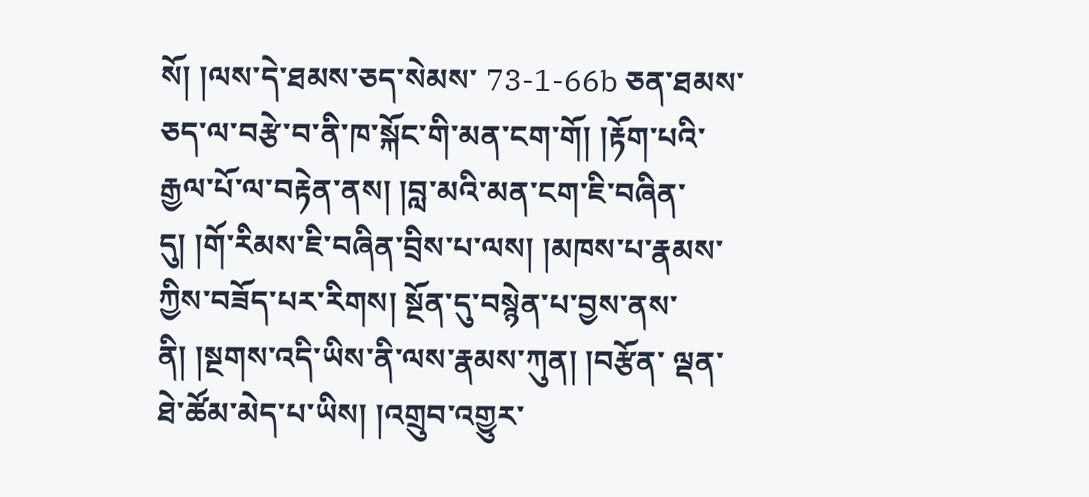སོ། །ལས་དེ་ཐམས་ཅད་སེམས་ 73-1-66b ཅན་ཐམས་ཅད་ལ་བརྩེ་བ་ནི་ཁ་སྐོང་གི་མན་ངག་གོ། །རྟོག་པའི་རྒྱལ་པོ་ལ་བརྟེན་ནས། །བླ་མའི་མན་ངག་ཇི་བཞིན་དུ། །གོ་རིམས་ཇི་བཞིན་བྲིས་པ་ལས། །མཁས་པ་རྣམས་ཀྱིས་བཟོད་པར་རིགས། སྔོན་དུ་བསྙེན་པ་བྱས་ནས་ནི། །སྔགས་འདི་ཡིས་ནི་ལས་རྣམས་ཀུན། །བརྩོན་ ལྡན་ཐེ་ཚོམ་མེད་པ་ཡིས། །འགྲུབ་འགྱུར་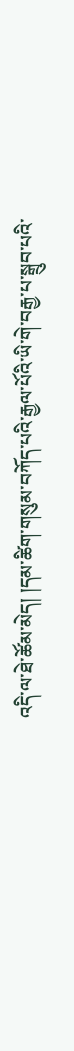འདི་ལ་ཐེ་ཚོམ་མེད། །དམ་ཚིག་གསུམ་བཀོད་པའི་རྒྱལ་པོའི་ཡི་གེ་བརྒྱ་པ་སྒྲུབ་པའི་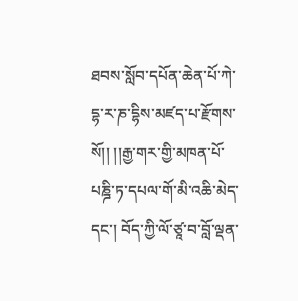ཐབས་སློབ་དཔོན་ཆེན་པོ་ཀེ་དྷ་ར་ཎ་དྷིས་མཛད་པ་རྫོགས་སོ།། །།རྒྱ་གར་གྱི་མཁན་པོ་པཎྜི་ཏ་དཔལ་གོ་མི་འཆི་མེད་དང་། བོད་ཀྱི་ལོ་ཙཱ་བ་བློ་ལྡན་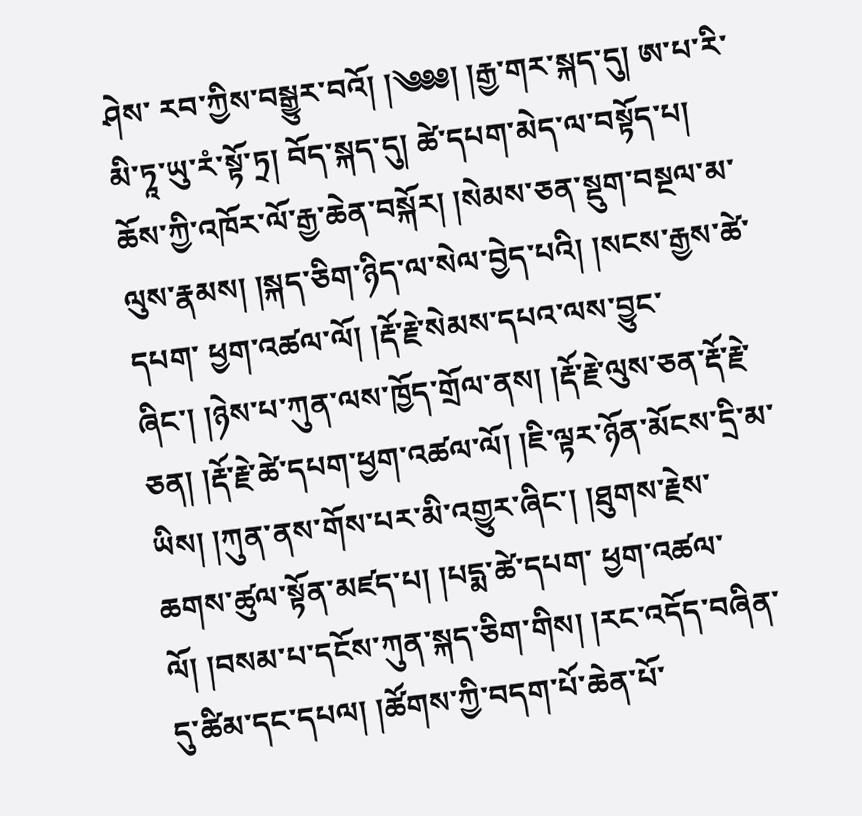ཤེས་ རབ་ཀྱིས་བསྒྱུར་བའོ། །༄༅༅། །རྒྱ་གར་སྐད་དུ། ཨ་པ་རི་མི་ཏཱ་ཡུ་རཾ་སྟོ་ཏྲ། བོད་སྐད་དུ། ཚེ་དཔག་མེད་ལ་བསྟོད་པ། ཆོས་ཀྱི་འཁོར་ལོ་རྒྱ་ཆེན་བསྐོར། །སེམས་ཅན་སྡུག་བསྔལ་མ་ལུས་རྣམས། །སྐད་ཅིག་ཉིད་ལ་སེལ་བྱེད་པའི། །སངས་རྒྱས་ཚེ་དཔག་ ཕྱག་འཚལ་ལོ། །རྡོ་རྗེ་སེམས་དཔའ་ལས་བྱུང་ཞིང་། །ཉེས་པ་ཀུན་ལས་ཁྱོད་གྲོལ་ནས། །རྡོ་རྗེ་ལུས་ཅན་རྡོ་རྗེ་ཅན། །རྡོ་རྗེ་ཚེ་དཔག་ཕྱག་འཚལ་ལོ། །ཇི་ལྟར་ཉོན་མོངས་དྲི་མ་ཡིས། །ཀུན་ནས་གོས་པར་མི་འགྱུར་ཞིང་། །ཐུགས་རྗེས་ཆགས་ཚུལ་སྟོན་མཛད་པ། །པདྨ་ཚེ་དཔག་ ཕྱག་འཚལ་ལོ། །བསམ་པ་དངོས་ཀུན་སྐད་ཅིག་གིས། །རང་འདོད་བཞིན་དུ་ཚིམ་དང་དཔལ། །ཚོགས་ཀྱི་བདག་པོ་ཆེན་པོ་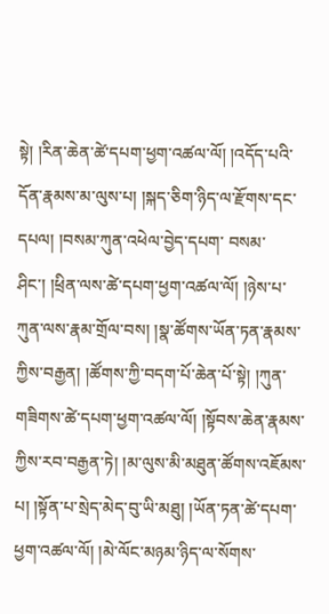སྟེ། །རིན་ཆེན་ཚེ་དཔག་ཕྱག་འཚལ་ལོ། །འདོད་པའི་དོན་རྣམས་མ་ལུས་པ། །སྐད་ཅིག་ཉིད་ལ་རྫོགས་དང་དཔལ། །བསམ་ཀུན་འཕེལ་བྱེད་དཔག་ བསམ་ཤིང་། །ཕྲིན་ལས་ཚེ་དཔག་ཕྱག་འཚལ་ལོ། །ཉེས་པ་ཀུན་ལས་རྣམ་གྲོལ་བས། །སྣ་ཚོགས་ཡོན་ཏན་རྣམས་ཀྱིས་བརྒྱན། །ཚོགས་ཀྱི་བདག་པོ་ཆེན་པོ་སྟེ། །ཀུན་གཟིགས་ཚེ་དཔག་ཕྱག་འཚལ་ལོ། །སྟོབས་ཆེན་རྣམས་ཀྱིས་རབ་བརྒྱན་ཏེ། །མ་ལུས་མི་མཐུན་ཚོགས་འཇོམས་ པ། །སྟོན་པ་སྲེད་མེད་བུ་ཡི་མཐུ། །ཡོན་ཏན་ཚེ་དཔག་ཕྱག་འཚལ་ལོ། །མེ་ལོང་མཉམ་ཉིད་ལ་སོགས་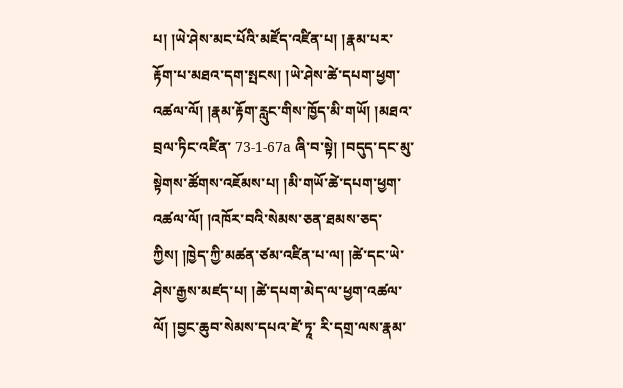པ། །ཡེ་ཤེས་མང་པོའི་མཛོད་འཛིན་པ། །རྣམ་པར་རྟོག་པ་མཐའ་དག་སྤངས། །ཡེ་ཤེས་ཚེ་དཔག་ཕྱག་འཚལ་ལོ། །རྣམ་རྟོག་རླུང་གིས་ཁྱོད་མི་གཡོ། །མཐའ་བྲལ་ཏིང་འཛིན་ 73-1-67a ཞི་བ་སྟེ། །བདུད་དང་མུ་སྟེགས་ཚོགས་འཇོམས་པ། །མི་གཡོ་ཚེ་དཔག་ཕྱག་འཚལ་ལོ། །འཁོར་བའི་སེམས་ཅན་ཐམས་ཅད་ཀྱིས། །ཁྱེད་ཀྱི་མཚན་ཙམ་འཛིན་པ་ལ། །ཚེ་དང་ཡེ་ཤེས་རྒྱས་མཛད་པ། །ཚེ་དཔག་མེད་ལ་ཕྱག་འཚལ་ལོ། །བྱང་ཆུབ་སེམས་དཔའ་ཛེ་ཏཱ་ རི་དགྲ་ལས་རྣམ་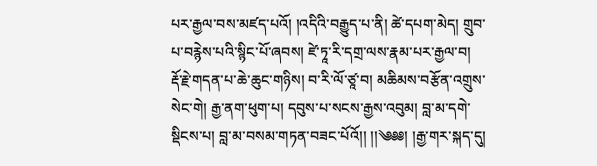པར་རྒྱལ་བས་མཛད་པའོ། །འདིའི་བརྒྱུད་པ་ནི། ཚེ་དཔག་མེད། གྲུབ་པ་བརྙེས་པའི་སྙིང་པོ་ཞབས། ཛེ་ཏཱ་རི་དགྲ་ལས་རྣམ་པར་རྒྱལ་བ། རྡོ་རྗེ་གདན་པ་ཆེ་ཆུང་གཉིས། བ་རི་ལོ་ཙཱ་བ། མཆིམས་བརྩོན་འགྲུས་སེང་གེ། རྒྱ་ནག་ཕུག་པ། དབུས་པ་སངས་རྒྱས་འབུམ། བླ་མ་དགེ་སྡིངས་པ། བླ་མ་བསམ་གཏན་བཟང་པོའོ།། །།༄༅༅། །རྒྱ་གར་སྐད་དུ།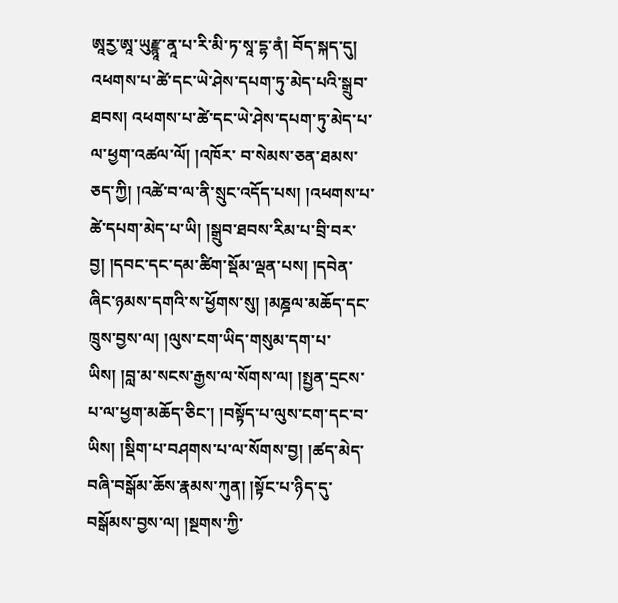ཨཱརྱ་ཨཱ་ཡུརྫྙཱ་ནཱ་པ་རི་མི་ཏ་སཱ་དྷ་ནཾ། བོད་སྐད་དུ། འཕགས་པ་ཚེ་དང་ཡེ་ཤེས་དཔག་ཏུ་མེད་པའི་སྒྲུབ་ཐབས། འཕགས་པ་ཚེ་དང་ཡེ་ཤེས་དཔག་ཏུ་མེད་པ་ལ་ཕྱག་འཚལ་ལོ། །འཁོར་ བ་སེམས་ཅན་ཐམས་ཅད་ཀྱི། །འཚེ་བ་ལ་ནི་སྲུང་འདོད་པས། །འཕགས་པ་ཚེ་དཔག་མེད་པ་ཡི། །སྒྲུབ་ཐབས་རིམ་པ་བྲི་བར་བྱ། །དབང་དང་དམ་ཚིག་སྡོམ་ལྡན་པས། །དབེན་ཞིང་ཉམས་དགའི་ས་ཕྱོགས་སུ། །མཎྜལ་མཆོད་དང་ཁྲུས་བྱས་ལ། །ལུས་ངག་ཡིད་གསུམ་དག་པ་ ཡིས། །བླ་མ་སངས་རྒྱས་ལ་སོགས་ལ། །སྤྱན་དྲངས་པ་ལ་ཕྱག་མཆོད་ཅིང་། །བསྟོད་པ་ལུས་ངག་དང་བ་ཡིས། །སྡིག་པ་བཤགས་པ་ལ་སོགས་བྱ། །ཚད་མེད་བཞི་བསྒོམ་ཆོས་རྣམས་ཀུན། །སྟོང་པ་ཉིད་དུ་བསྒོམས་བྱས་ལ། །སྔགས་ཀྱི་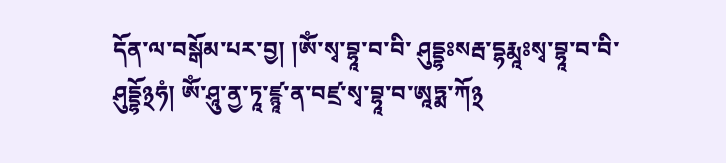དོན་ལ་བསྒོམ་པར་བྱ། །ཨོཾ་སྭ་བྷཱ་བ་བི་ ཤུདྡྷཿསརྦ་དྷརྨཱཿསྭ་བྷཱ་བ་བི་ཤུདྡྷོ྅ཧཾ། ཨོཾ་ཤཱུ་ནྱ་ཏཱ་ཛྙཱ་ན་བཛྲ་སྭ་བྷཱ་བ་ཨཱཏྨ་ཀོ྅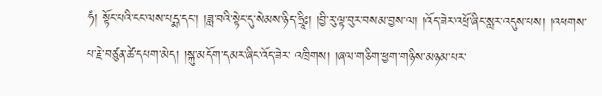ཧཾ། སྟོང་པའི་ངང་ལས་པདྨ་དང་། །ཟླ་བའི་སྟེང་དུ་སེམས་ཉིད་ཧྲཱིཿ། །བྱི་རུ་ལྟ་བུར་བསམ་བྱས་ལ། །འོད་ཟེར་འཕྲོ་ཞིང་སླར་འདུས་པས། །འཕགས་པ་རྗེ་བཙུན་ཚེ་དཔག་མེད། །སྐུ་མདོག་དམར་ཞིང་འོད་ཟེར་ འཁྲིགས། །ཞལ་གཅིག་ཕྱག་གཉིས་མཉམ་པར་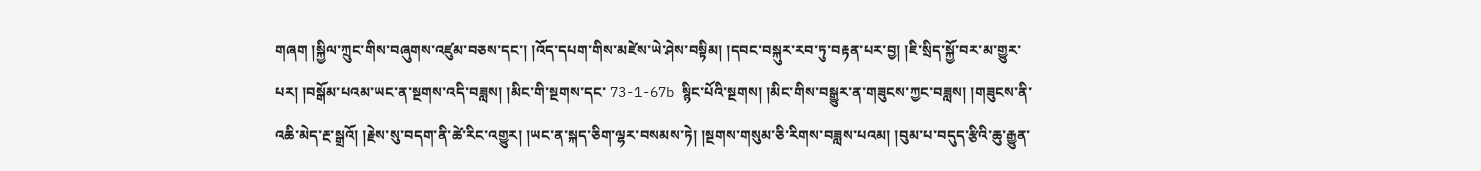གཞག །སྐྱིལ་ཀྲུང་གིས་བཞུགས་འཛུམ་བཅས་དང་། །འོད་དཔག་གིས་མཛེས་ཡེ་ཤེས་བསྟིམ། །དབང་བསྐུར་རབ་ཏུ་བརྟན་པར་བྱ། །ཇི་སྲིད་སྐྱོ་བར་མ་གྱུར་པར། །བསྒོམ་པའམ་ཡང་ན་སྔགས་འདི་བཟླས། །མིང་གི་སྔགས་དང་ 73-1-67b སྙིང་པོའི་སྔགས། །མིང་གིས་བསྒྱུར་ན་གཟུངས་ཀྱང་བཟླས། །གཟུངས་ནི་འཆི་མེད་རྔ་སྒྲའོ། །རྗེས་སུ་བདག་ནི་ཚེ་རིང་འགྱུར། །ཡང་ན་སྐད་ཅིག་ལྷར་བསམས་ཏེ། །སྔགས་གསུམ་ཅི་རིགས་བཟླས་པའམ། །བུམ་པ་བདུད་རྩིའི་ཆུ་རྒྱུན་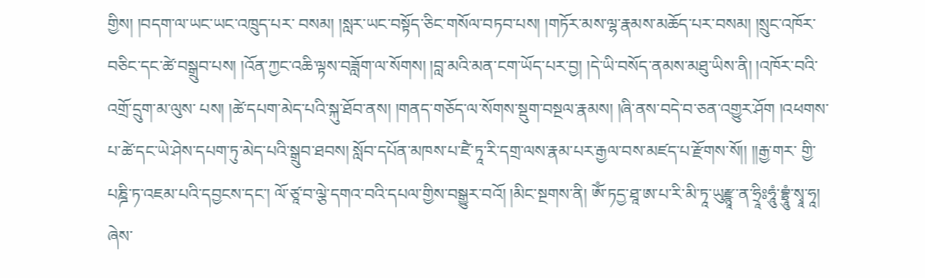གྱིས། །བདག་ལ་ཡང་ཡང་འཁྲུད་པར་ བསམ། །སླར་ཡང་བསྟོད་ཅིང་གསོལ་བཏབ་པས། །གཏོར་མས་ལྷ་རྣམས་མཆོད་པར་བསམ། །སྲུང་འཁོར་བཅིང་དང་ཚེ་བསྒྲུབ་པས། །འོན་ཀྱང་འཆི་ལྟས་བཟློག་ལ་སོགས། །བླ་མའི་མན་ངག་ཡོད་པར་བྱ། །དེ་ཡི་བསོད་ནམས་མཐུ་ཡིས་ནི། །འཁོར་བའི་འགྲོ་དྲུག་མ་ལུས་ པས། །ཚེ་དཔག་མེད་པའི་སྐུ་ཐོབ་ནས། །གནད་གཅོད་ལ་སོགས་སྡུག་བསྔལ་རྣམས། །ཞི་ནས་བདེ་བ་ཅན་འགྱུར་ཤོག །འཕགས་པ་ཚེ་དང་ཡེ་ཤེས་དཔག་ཏུ་མེད་པའི་སྒྲུབ་ཐབས། སློབ་དཔོན་མཁས་པ་ཛཻ་ཏཱ་རི་དགྲ་ལས་རྣམ་པར་རྒྱལ་བས་མཛད་པ་རྫོགས་སོ།། །།རྒྱ་གར་ གྱི་པཎྜི་ཏ་འཇམ་པའི་དབྱངས་དང་། ལོ་ཙཱ་བ་ལྕེ་དགའ་བའི་དཔལ་གྱིས་བསྒྱུར་བའོ། །མིང་སྔགས་ནི། ཨོཾ་ཏདྱ་ཐཱ་ཨ་པ་རི་མི་ཏཱ་ཡུརྫྙཱ་ན་ཧྲཱིཿཧཱུཾ་བྷྲཱུཾ་སྭཱ་ཧཱ། ཞེས་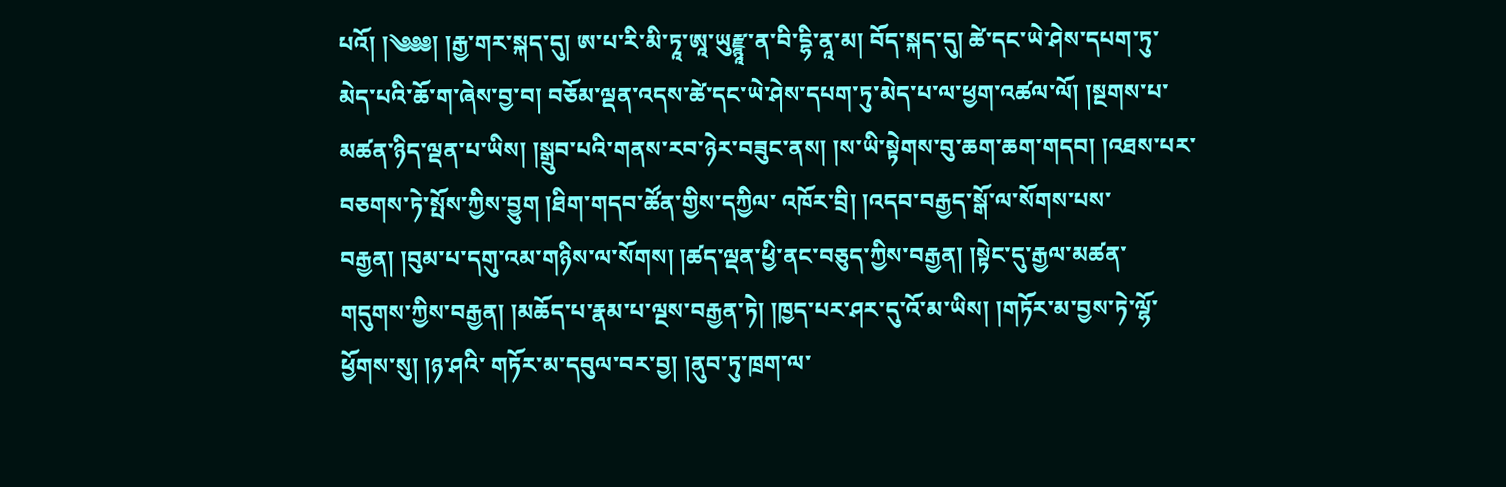པའོ། །༄༅༅། །རྒྱ་གར་སྐད་དུ། ཨ་པ་རི་མི་ཏཱ་ཨཱ་ཡུརྫྙཱ་ན་བི་དྷི་ནཱ་མ། བོད་སྐད་དུ། ཚེ་དང་ཡེ་ཤེས་དཔག་ཏུ་ མེད་པའི་ཆོ་ག་ཞེས་བྱ་བ། བཅོམ་ལྡན་འདས་ཚེ་དང་ཡེ་ཤེས་དཔག་ཏུ་མེད་པ་ལ་ཕྱག་འཚལ་ལོ། །སྔགས་པ་མཚན་ཉིད་ལྡན་པ་ཡིས། །སྒྲུབ་པའི་གནས་རབ་ཉེར་བཟུང་ནས། །ས་ཡི་སྟེགས་བུ་ཆག་ཆག་གདབ། །འཐས་པར་བཅགས་ཏེ་སྤོས་ཀྱིས་བྱུག །ཐིག་གདབ་ཚོན་གྱིས་དཀྱིལ་ འཁོར་བྲི། །འདབ་བརྒྱད་སྒོ་ལ་སོགས་པས་བརྒྱན། །བུམ་པ་དགུ་འམ་གཉིས་ལ་སོགས། །ཚད་ལྡན་ཕྱི་ནང་བཅུད་ཀྱིས་བརྒྱན། །སྟེང་དུ་རྒྱལ་མཚན་གདུགས་ཀྱིས་བརྒྱན། །མཆོད་པ་རྣམ་པ་ལྔས་བརྒྱན་ཏེ། །ཁྱད་པར་ཤར་དུ་འོ་མ་ཡིས། །གཏོར་མ་བྱས་ཏེ་ལྷོ་ཕྱོགས་སུ། །ཉ་ཤའི་ གཏོར་མ་དབུལ་བར་བྱ། །ནུབ་ཏུ་ཁྲག་ལ་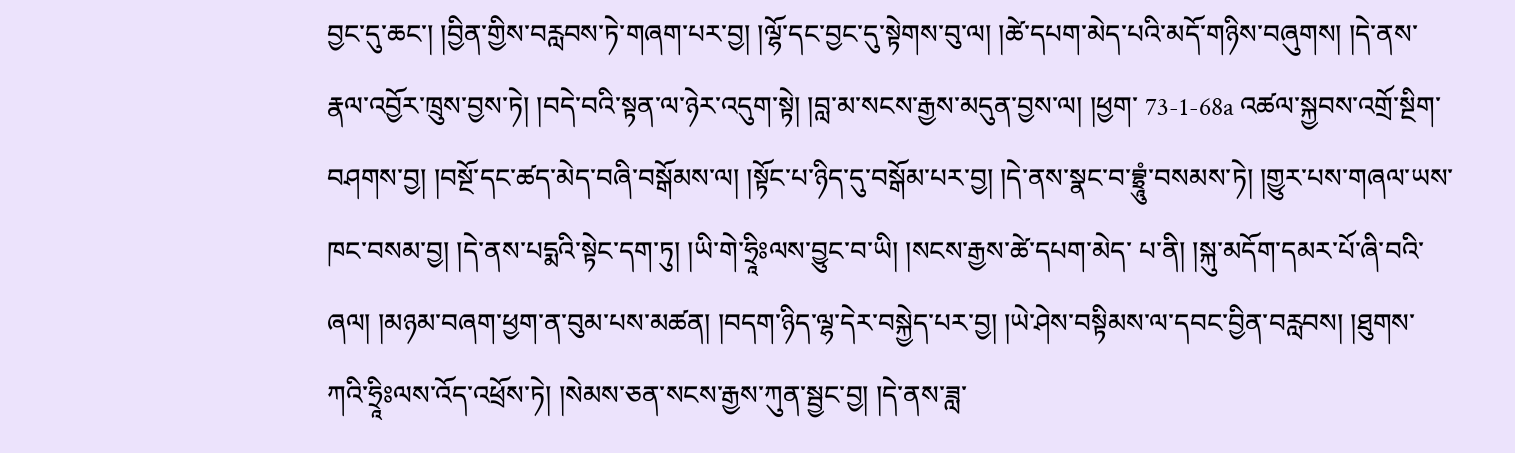བྱང་དུ་ཆང་། །བྱིན་གྱིས་བརླབས་ཏེ་གཞག་པར་བྱ། །ལྷོ་དང་བྱང་དུ་སྟེགས་བུ་ལ། །ཚེ་དཔག་མེད་པའི་མདོ་གཉིས་བཞུགས། །དེ་ནས་རྣལ་འབྱོར་ཁྲུས་བྱས་ཏེ། །བདེ་བའི་སྟན་ལ་ཉེར་འདུག་སྟེ། །བླ་མ་སངས་རྒྱས་མདུན་བྱས་ལ། །ཕྱག་ 73-1-68a འཚལ་སྐྱབས་འགྲོ་སྔིག་བཤགས་བྱ། །བསྔོ་དང་ཚད་མེད་བཞི་བསྒོམས་ལ། །སྟོང་པ་ཉིད་དུ་བསྒོམ་པར་བྱ། །དེ་ནས་སྣང་བ་བྷྲཱུཾ་བསམས་ཏེ། །གྱུར་པས་གཞལ་ཡས་ཁང་བསམ་བྱ། །དེ་ནས་པདྨའི་སྟེང་དག་ཏུ། །ཡི་གེ་ཧྲཱིཿལས་བྱུང་བ་ཡི། །སངས་རྒྱས་ཚེ་དཔག་མེད་ པ་ནི། །སྐུ་མདོག་དམར་པོ་ཞི་བའི་ཞལ། །མཉམ་བཞག་ཕྱག་ན་བུམ་པས་མཚན། །བདག་ཉིད་ལྷ་དེར་བསྐྱེད་པར་བྱ། །ཡེ་ཤེས་བསྟིམས་ལ་དབང་བྱིན་བརླབས། །ཐུགས་ཀའི་ཧྲཱིཿལས་འོད་འཕྲོས་ཏེ། །སེམས་ཅན་སངས་རྒྱས་ཀུན་སྦྱང་བྱ། །དེ་ནས་ཟླ་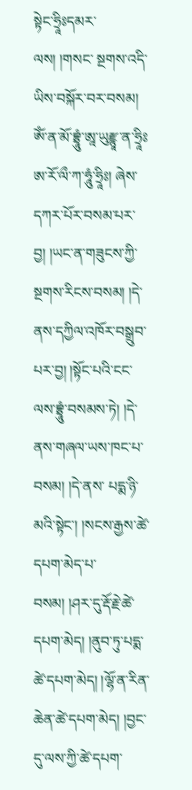སྟེང་ཧྲཱིཿདམར་ལས། །གསང་ སྔགས་འདི་ཡིས་བསྐོར་བར་བསམ། ཨོཾ་ན་མོ་བྷྲཱུཾ་ཨཱ་ཡུརྫྙཱ་ན་ཧྲཱིཿཨ་རོ་ལྀ་ཀ་ཧཱུཾ་ཧྲཱིཿ། ཞེས་དཀར་པོར་བསམ་པར་བྱ། །ཡང་ན་གཟུངས་ཀྱི་སྔགས་རིངས་བསམ། །དེ་ནས་དཀྱིལ་འཁོར་བསྒྲུབ་པར་བྱ། །སྟོང་པའི་ངང་ལས་བྷྲཱུཾ་བསམས་ཏེ། །དེ་ནས་གཞལ་ཡས་ཁང་པ་བསམ། །དེ་ནས་ པདྨ་ཉི་མའི་སྟེང་། །སངས་རྒྱས་ཚེ་དཔག་མེད་པ་བསམ། །ཤར་དུ་རྡོ་རྗེ་ཚེ་དཔག་མེད། །ནུབ་ཏུ་པདྨ་ཚེ་དཔག་མེད། །ལྷོ་ན་རིན་ཆེན་ཚེ་དཔག་མེད། །བྱང་དུ་ལས་ཀྱི་ཚེ་དཔག་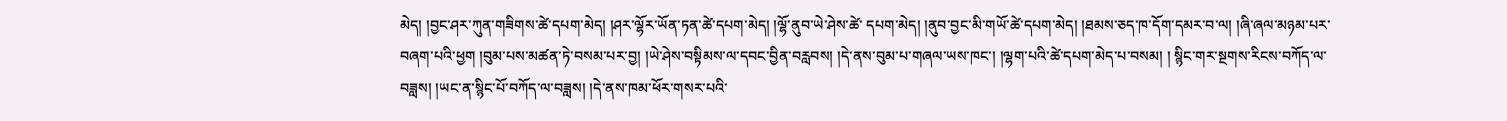མེད། །བྱང་ཤར་ཀུན་གཟིགས་ཚེ་དཔག་མེད། །ཤར་ལྷོར་ཡོན་ཏན་ཚེ་དཔག་མེད། །ལྷོ་ནུབ་ཡེ་ཤེས་ཚེ་ དཔག་མེད། །ནུབ་བྱང་མི་གཡོ་ཚེ་དཔག་མེད། །ཐམས་ཅད་ཁ་དོག་དམར་བ་ལ། །ཞི་ཞལ་མཉམ་པར་བཞག་པའི་ཕྱག །བུམ་པས་མཚན་ཏེ་བསམ་པར་བྱ། །ཡེ་ཤེས་བསྟིམས་ལ་དབང་བྱིན་བརླབས། །དེ་ནས་བུམ་པ་གཞལ་ཡས་ཁང་། །ལྷག་པའི་ཚེ་དཔག་མེད་པ་བསམ། ། སྙིང་གར་སྔགས་རིངས་བཀོད་ལ་བཟླས། །ཡང་ན་སྙིང་པོ་བཀོད་ལ་བཟླས། །དེ་ནས་ཁམ་ཕོར་གསར་པའི་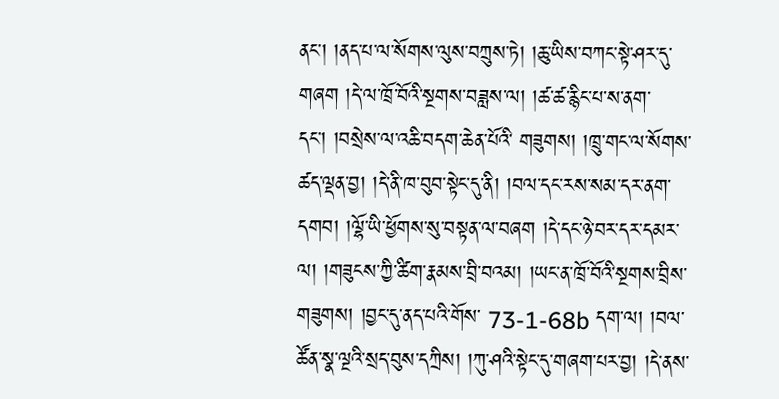ནང་། །ནད་པ་ལ་སོགས་ལུས་བཀྲུས་ཏེ། །ཆུ་ཡིས་བཀང་སྟེ་ཤར་དུ་གཞག །དེ་ལ་ཁྲོ་བོའི་སྔགས་བཟླས་ལ། །ཚ་ཚ་རྙིང་པ་ས་ནག་དང་། །བསྲེས་ལ་འཆི་བདག་ཆེན་པོའི་ གཟུགས། །ཁྲུ་གང་ལ་སོགས་ཚད་ལྡན་བྱ། །དེ་ནི་ཁ་བུབ་སྟེང་དུ་ནི། །བལ་དང་རས་སམ་དར་ནག་དགབ། །ལྷོ་ཡི་ཕྱོགས་སུ་བསྟན་ལ་བཞག །དེ་དང་ཉེ་བར་དར་དམར་ལ། །གཟུངས་ཀྱི་ཚིག་རྣམས་བྲི་བའམ། །ཡང་ན་ཁྲོ་བོའི་སྔགས་བྲིས་གཟུགས། །བྱང་དུ་ནད་པའི་གོས་ 73-1-68b དག་ལ། །བལ་ཚོན་སྣ་ལྔའི་སྲད་བུས་དཀྲིས། །ཀུ་ཤའི་སྟེང་དུ་གཞག་པར་བྱ། །དེ་ནས་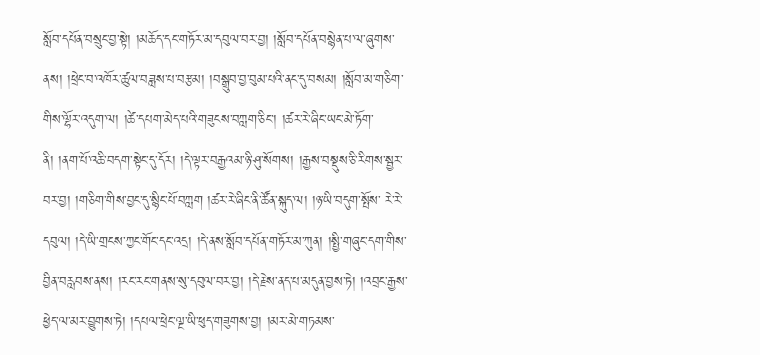སློབ་དཔོན་བསྲུང་བྱ་སྟེ། །མཆོད་དང་གཏོར་མ་དབུལ་བར་བྱ། །སློབ་དཔོན་བསྙེན་པ་ལ་ཞུགས་ནས། །ཕྲེང་བ་འཁོར་ཚུལ་བཟླས་པ་བརྩམ། །བསྒྲུབ་བྱ་བུམ་པའི་ནང་དུ་བསམ། །སློབ་མ་གཅིག་ གིས་ལྷོར་འདུག་ལ། །ཚེ་དཔག་མེད་པའི་གཟུངས་བཀླག་ཅིང་། །ཚར་རེ་ཞིང་ཡང་མེ་ཏོག་ནི། །ནག་པོ་འཆི་བདག་སྟེང་དུ་དོར། །དེ་ལྟར་བརྒྱའམ་ཉི་ཤུ་སོགས། །རྒྱས་བསྡུས་ཅི་རིགས་སྦྱར་བར་བྱ། །གཅིག་གིས་བྱང་དུ་སྙིང་པོ་བཀླག །ཚར་རེ་ཞིང་ནི་ཚོན་སྐུད་ལ། །ཉ་ཡི་བདུག་སྤོས་ རེ་རེ་དབུལ། །དེ་ཡི་གྲངས་ཀྱང་གོང་དང་འདྲ། །དེ་ནས་སློབ་དཔོན་གཏོར་མ་ཀུན། །སྤྱི་གཞུང་དག་གིས་བྱིན་བརླབས་ནས། །རང་རང་གནས་སུ་དབུལ་བར་བྱ། །དེ་རྗེས་ནད་པ་མདུན་བྱས་ཏེ། །འབྲང་རྒྱས་ཕྱེད་ལ་མར་བྱུགས་ཏེ། །དཔལ་ཕྲེང་ལྔ་ཡི་ཕུད་གཟུགས་བྱ། །མར་མེ་གཏམས་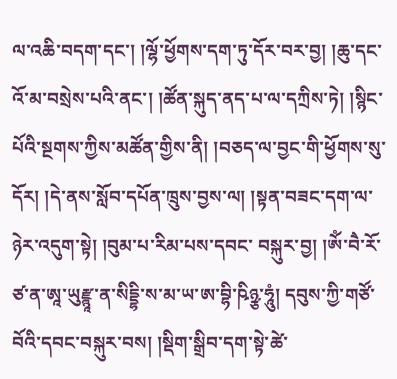ལ་འཆི་བདག་དང་། །ལྷོ་ཕྱོགས་དག་ཏུ་དོར་བར་བྱ། །ཆུ་དང་འོ་མ་བསྲེས་པའི་ནང་། །ཚོན་སྐུད་ནད་པ་ལ་དཀྲིས་ཏེ། །སྙིང་པོའི་སྔགས་ཀྱིས་མཚོན་གྱིས་ནི། །བཅད་ལ་བྱང་གི་ཕྱོགས་སུ་དོར། །དེ་ནས་སློབ་དཔོན་ཁྲུས་བྱས་ལ། །སྟན་བཟང་དག་ལ་ཉེར་འདུག་སྟེ། །བུམ་པ་རིམ་པས་དབང་ བསྐུར་བྱ། །ཨོཾ་བཻ་རོ་ཙ་ན་ཨཱ་ཡུརྫྙཱ་ན་སིདྡྷི་ས་མ་ཡ་ཨ་བྷི་ཥིཉྩ་ཧཱུཾ། དབུས་ཀྱི་གཙོ་བོའི་དབང་བསྐུར་བས། །སྡིག་སྒྲིབ་དག་སྟེ་ཚེ་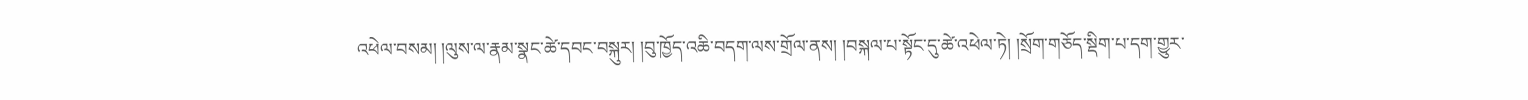འཕེལ་བསམ། །ལུས་ལ་རྣམ་སྣང་ཚེ་དབང་བསྐུར། །བུ་ཁྱོད་འཆི་བདག་ལས་གྲོལ་ནས། །བསྐལ་པ་སྟོང་དུ་ཚེ་འཕེལ་ཏེ། །སྲོག་གཅོད་སྡིག་པ་དག་གྱུར་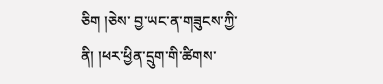ཅིག །ཅེས་ བྱ་ཡང་ན་གཟུངས་ཀྱི་ནི། །ཕར་ཕྱིན་དྲུག་གི་ཚིགས་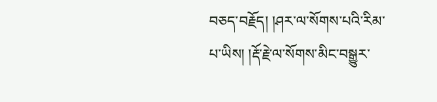བཅད་བརྗོད། །ཤར་ལ་སོགས་པའི་རིམ་པ་ཡིས། །རྡོ་རྗེ་ལ་སོགས་མིང་བསྒྱུར་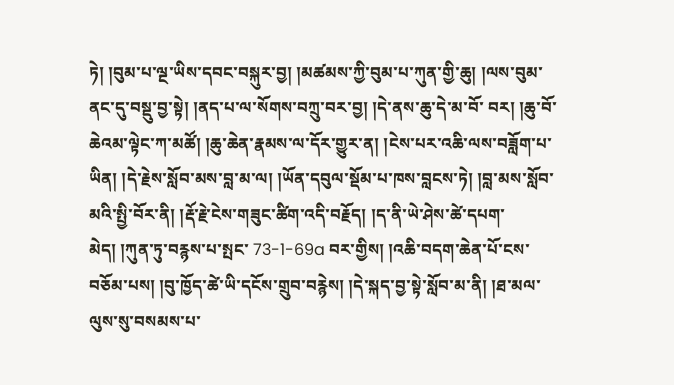ཏེ། །བུམ་པ་ལྔ་ཡིས་དབང་བསྐུར་བྱ། །མཚམས་ཀྱི་བུམ་པ་ཀུན་གྱི་ཆུ། །ལས་བུམ་ནང་དུ་བསྡུ་བྱ་སྟེ། །ནད་པ་ལ་སོགས་བཀྲུ་བར་བྱ། །དེ་ནས་ཆུ་དེ་མ་བོ་ བར། །ཆུ་བོ་ཆེའམ་ལྟེང་ཀ་མཚོ། །ཆུ་ཆེན་རྣམས་ལ་དོར་གྱུར་ན། །ངེས་པར་འཆི་ལས་བཟློག་པ་ཡིན། །དེ་རྗེས་སློབ་མས་བླ་མ་ལ། །ཡོན་དབུལ་སྡོམ་པ་ཁས་བླངས་ཏེ། །བླ་མས་སློབ་མའི་སྤྱི་བོར་ནི། །རྡོ་རྗེ་ངེས་གཟུང་ཚིག་འདི་བརྗོད། །ད་ནི་ཡེ་ཤེས་ཚེ་དཔག་མེད། །ཀུན་ཏུ་བརྙས་པ་སྤང་ 73-1-69a བར་གྱིས། །འཆི་བདག་ཆེན་པོ་ངས་བཅོམ་པས། །བུ་ཁྱོད་ཚེ་ཡི་དངོས་གྲུབ་བརྙེས། །དེ་སྐད་བྱ་སྟེ་སློབ་མ་ནི། །ཐ་མལ་ལུས་སུ་བསམས་པ་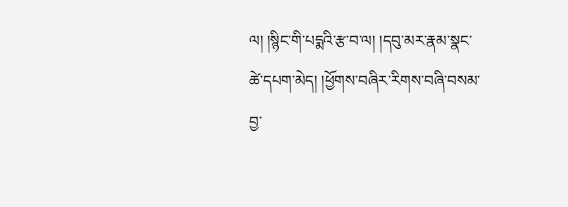ལ། །སྙིང་གི་པདྨའི་རྩ་བ་ལ། །དབུ་མར་རྣམ་སྣང་ཚེ་དཔག་མེད། །ཕྱོགས་བཞིར་རིགས་བཞི་བསམ་བྱ་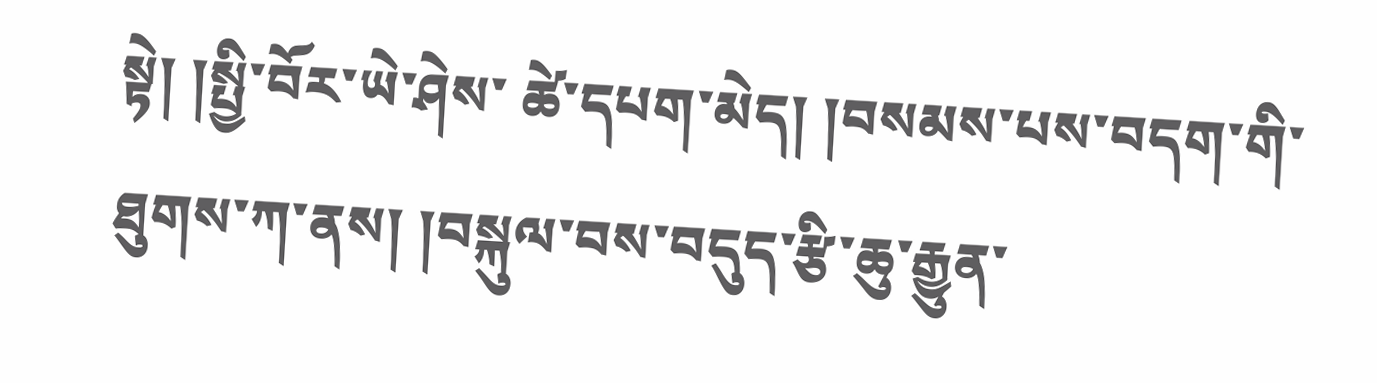སྟེ། །སྤྱི་བོར་ཡེ་ཤེས་ ཚེ་དཔག་མེད། །བསམས་པས་བདག་གི་ཐུགས་ཀ་ནས། །བསྐུལ་བས་བདུད་རྩི་ཆུ་རྒྱུན་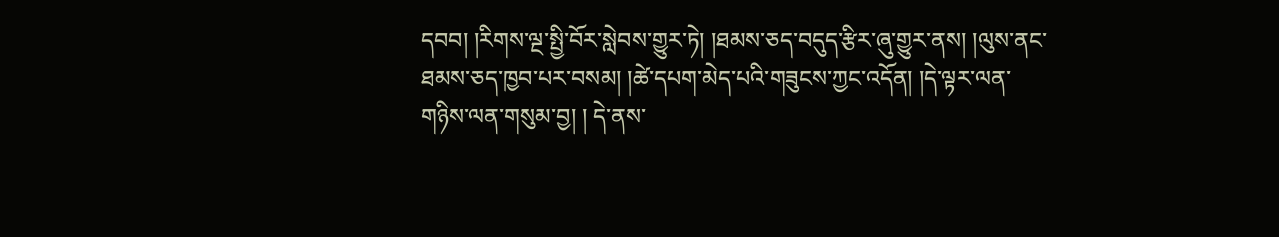དབབ། །རིགས་ལྔ་སྤྱི་བོར་སླེབས་གྱུར་ཏེ། །ཐམས་ཅད་བདུད་རྩིར་ཞུ་གྱུར་ནས། །ལུས་ནང་ཐམས་ཅད་ཁྱབ་པར་བསམ། །ཚེ་དཔག་མེད་པའི་གཟུངས་ཀྱང་འདོན། །དེ་ལྟར་ལན་གཉིས་ལན་གསུམ་བྱ། ། དེ་ནས་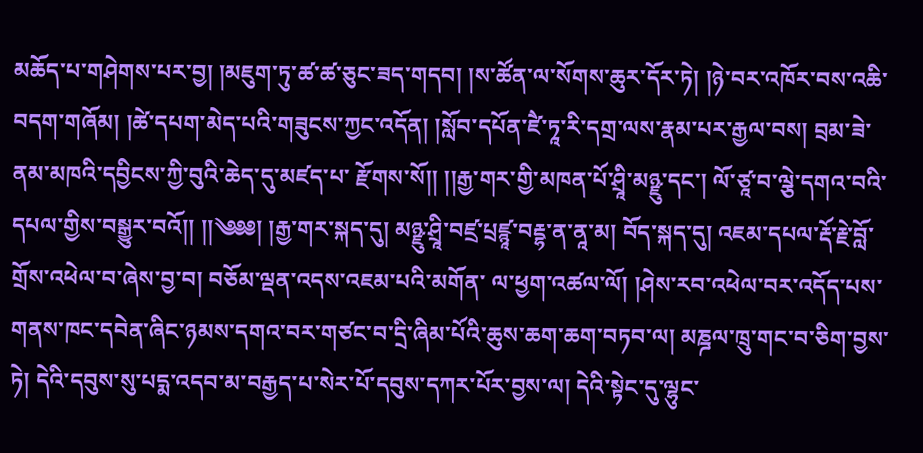མཆོད་པ་གཤེགས་པར་བྱ། །མཇུག་ཏུ་ཚ་ཚ་ཅུང་ཟད་གདབ། །ས་ཚོན་ལ་སོགས་ཆུར་དོར་ཏེ། །ཉེ་བར་འཁོར་བས་འཆི་བདག་གཞོམ། །ཚེ་དཔག་མེད་པའི་གཟུངས་ཀྱང་འདོན། །སློབ་དཔོན་ཛཻ་ཏཱ་རི་དགྲ་ལས་རྣམ་པར་རྒྱལ་བས། བྲམ་ཟེ་ནམ་མཁའི་དབྱིངས་ཀྱི་བུའི་ཆེད་དུ་མཛད་པ་ རྫོགས་སོ།། །།རྒྱ་གར་གྱི་མཁན་པོ་ཤྲཱི་མཉྫུ་དང་། ལོ་ཙཱ་བ་ལྕེ་དགའ་བའི་དཔལ་གྱིས་བསྒྱུར་བའོ།། །།༄༅༅། །རྒྱ་གར་སྐད་དུ། མཉྫུ་ཤྲཱི་བཛྲ་པྲཛྙཱ་བརྡྷ་ན་ནཱ་མ། བོད་སྐད་དུ། འཇམ་དཔལ་རྡོ་རྗེ་བློ་གྲོས་འཕེལ་བ་ཞེས་བྱ་བ། བཅོམ་ལྡན་འདས་འཇམ་པའི་མགོན་ ལ་ཕྱག་འཚལ་ལོ། །ཤེས་རབ་འཕེལ་བར་འདོད་པས་གནས་ཁང་དབེན་ཞིང་ཉམས་དགའ་བར་གཙང་བ་དྲི་ཞིམ་པོའི་ཆུས་ཆག་ཆག་བཏབ་ལ། མཎྜལ་ཁྲུ་གང་བ་ཅིག་བྱས་ཏེ། དེའི་དབུས་སུ་པདྨ་འདབ་མ་བརྒྱད་པ་སེར་པོ་དབུས་དཀར་པོར་བྱས་ལ། དེའི་སྟེང་དུ་ལྷུང་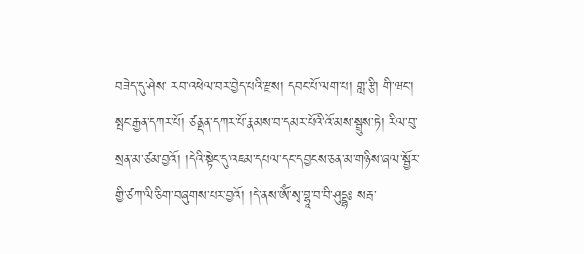བཟེད་དུ་ཤེས་ རབ་འཕེལ་བར་བྱེད་པའི་རྫས། དབང་པོ་ལག་པ། གླ་རྩི། གི་ཝང་། སྤང་རྒྱན་དཀར་པོ། ཙནྡན་དཀར་པོ་རྣམས་བ་དམར་པོའི་འོ་མས་སྦྲུས་ཏེ། རིལ་བུ་སྲན་མ་ཙམ་བྱའོ། །དེའི་སྟེང་དུ་འཇམ་དཔལ་དང་དབྱངས་ཅན་མ་གཉིས་ཞལ་སྦྱོར་གྱི་ཙཀ་ལི་ཅིག་བཞུགས་པར་བྱའོ། །དེ་ནས་ཨོཾ་སྭ་བྷཱ་བ་བི་ཤུདྡྷཿ སརྦ་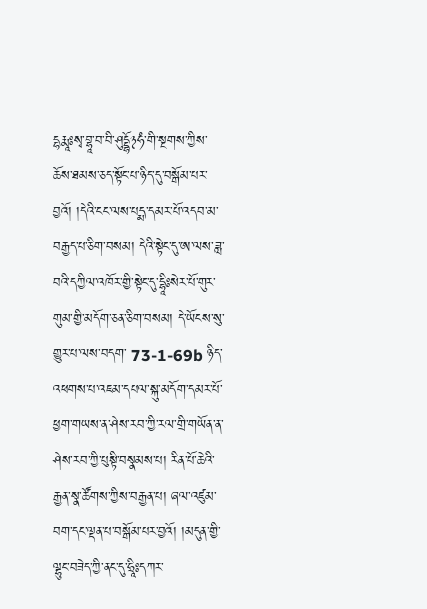དྷརྨཱཿསྭ་བྷཱ་བ་བི་ཤུདྡྷོ྅ཧཾ་གི་སྔགས་ཀྱིས་ཆོས་ཐམས་ཅད་སྟོང་པ་ཉིད་དུ་བསྒོམ་པར་བྱའོ། །དེའི་ངང་ལས་པདྨ་དམར་པོ་འདབ་མ་བརྒྱད་པ་ཅིག་བསམ། དེའི་སྟེང་དུ་ཨ་ལས་ཟླ་བའི་དཀྱིལ་འཁོར་གྱི་སྟེང་དུ་དྷཱིཿསེར་པོ་གུར་གུམ་གྱི་མདོག་ཅན་ཅིག་བསམ། དེ་ཡོངས་སུ་གྱུར་པ་ལས་བདག་ 73-1-69b ཉིད་འཕགས་པ་འཇམ་དཔལ་སྐུ་མདོག་དམར་པོ་ཕྱག་གཡས་ན་ཤེས་རབ་ཀྱི་རལ་གྲི་གཡོན་ན་ཤེས་རབ་ཀྱི་པུསྟི་བསྣམས་པ། རིན་པོ་ཆེའི་རྒྱན་སྣ་ཚོགས་ཀྱིས་བརྒྱན་པ། ཞལ་འཛུམ་བག་དང་ལྡན་པ་བསྒོམ་པར་བྱའོ། །མདུན་གྱི་ལྷུང་བཟེད་ཀྱི་ནང་དུ་ཧྲཱིཿདཀར་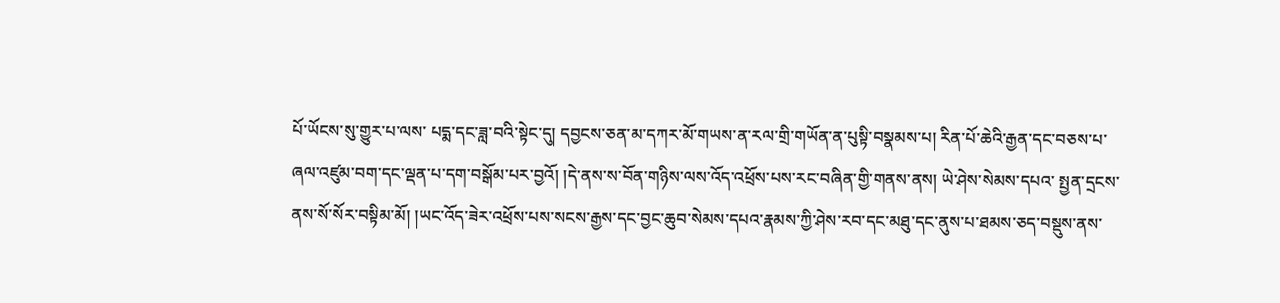པོ་ཡོངས་སུ་གྱུར་པ་ལས་ པདྨ་དང་ཟླ་བའི་སྟེང་དུ། དབྱངས་ཅན་མ་དཀར་མོ་གཡས་ན་རལ་གྲི་གཡོན་ན་པུསྟི་བསྣམས་པ། རིན་པོ་ཆེའི་རྒྱན་དང་བཅས་པ་ཞལ་འཛུམ་བག་དང་ལྡན་པ་དག་བསྒོམ་པར་བྱའོ། །དེ་ནས་ས་བོན་གཉིས་ལས་འོད་འཕྲོས་པས་རང་བཞིན་གྱི་གནས་ནས། ཡེ་ཤེས་སེམས་དཔའ་ སྤྱན་དྲངས་ནས་སོ་སོར་བསྟིམ་མོ། །ཡང་འོད་ཟེར་འཕྲོས་པས་སངས་རྒྱས་དང་བྱང་ཆུབ་སེམས་དཔའ་རྣམས་ཀྱི་ཤེས་རབ་དང་མཐུ་དང་ནུས་པ་ཐམས་ཅད་བསྡུས་ནས་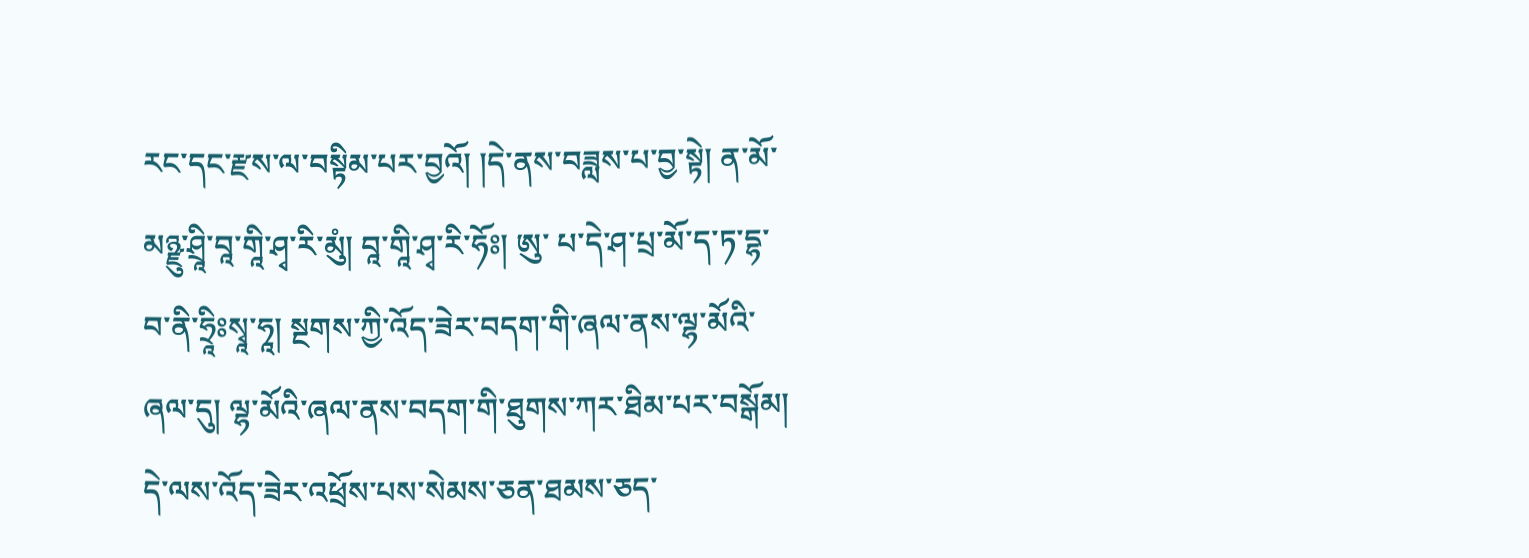རང་དང་རྫས་ལ་བསྟིམ་པར་བྱའོ། །དེ་ནས་བཟླས་པ་བྱ་སྟེ། ན་མོ་མཉྫུ་ཤྲཱི་བཱ་གཱི་ཤྭ་རི་མུཾ། བཱ་གཱི་ཤྭ་རི་ཧོཿ། ཨུ་ པ་དེ་ཤ་པྲ་མོ་ད་ཏ་དྷ་བ་ནི་ཧྲཱིཿསྭཱ་ཧཱ། སྔགས་ཀྱི་འོད་ཟེར་བདག་གི་ཞལ་ནས་ལྷ་མོའི་ཞལ་དུ། ལྷ་མོའི་ཞལ་ནས་བདག་གི་ཐུགས་ཀར་ཐིམ་པར་བསྒོམ། དེ་ལས་འོད་ཟེར་འཕྲོས་པས་སེམས་ཅན་ཐམས་ཅད་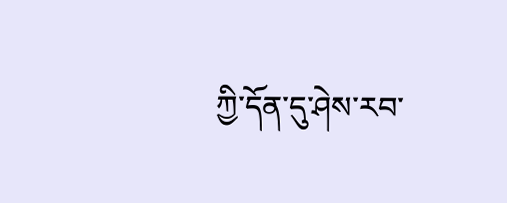ཀྱི་དོན་དུ་ཤེས་རབ་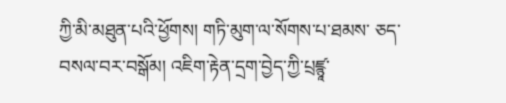ཀྱི་མི་མཐུན་པའི་ཕྱོགས། གཏི་མུག་ལ་སོགས་པ་ཐམས་ ཅད་བསལ་བར་བསྒོམ། འཇིག་རྟེན་དྲག་བྱེད་ཀྱི་པྲཛྙཱ་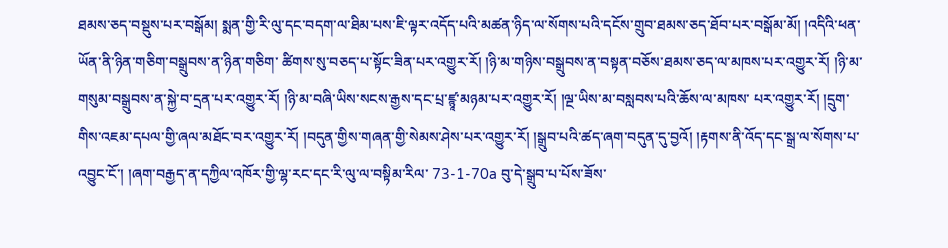ཐམས་ཅད་བསྡུས་པར་བསྒོམ། སྨན་གྱི་རི་ལུ་དང་བདག་ལ་ཐིམ་པས་ཇི་ལྟར་འདོད་པའི་མཚན་ཉིད་ལ་སོགས་པའི་དངོས་གྲུབ་ཐམས་ཅད་ཐོབ་པར་བསྒོམ་མོ། །འདིའི་ཕན་ཡོན་ནི་ཉིན་གཅིག་བསྒྲུབས་ན་ཉིན་གཅིག་ ཚིགས་སུ་བཅད་པ་སྟོང་ཟིན་པར་འགྱུར་རོ། །ཉི་མ་གཉིས་བསྒྲུབས་ན་བསྟན་བཅོས་ཐམས་ཅད་ལ་མཁས་པར་འགྱུར་རོ། །ཉི་མ་གསུམ་བསྒྲུབས་ན་སྐྱེ་བ་དྲན་པར་འགྱུར་རོ། །ཉི་མ་བཞི་ཡིས་སངས་རྒྱས་དང་པྲ་ཛྙཱ་མཉམ་པར་འགྱུར་རོ། །ལྔ་ཡིས་མ་བསླབས་པའི་ཆོས་ལ་མཁས་ པར་འགྱུར་རོ། །དྲུག་གིས་འཇམ་དཔལ་གྱི་ཞལ་མཐོང་བར་འགྱུར་རོ། །བདུན་གྱིས་གཞན་གྱི་སེམས་ཤེས་པར་འགྱུར་རོ། །སྒྲུབ་པའི་ཚད་ཞག་བདུན་དུ་བྱའོ། །རྟགས་ནི་འོད་དང་སྒྲ་ལ་སོགས་པ་འབྱུང་ངོ་། །ཞག་བརྒྱད་ན་དཀྱིལ་འཁོར་གྱི་ལྷ་རང་དང་རི་ལུ་ལ་བསྟིམ་རིལ་ 73-1-70a བུ་དེ་སྒྲུབ་པ་པོས་ཟོས་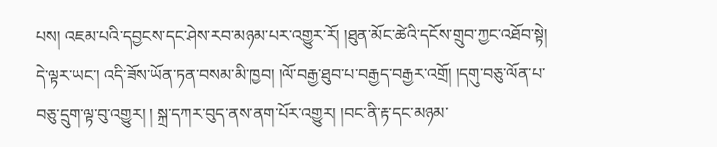པས། འཇམ་པའི་དབྱངས་དང་ཤེས་རབ་མཉམ་པར་འགྱུར་རོ། །ཐུན་མོང་ཚེའི་དངོས་གྲུབ་ཀྱང་འཐོབ་སྟེ། དེ་ལྟར་ཡང་། འདི་ཟོས་ཡོན་ཏན་བསམ་མི་ཁྱབ། །ལོ་བརྒྱ་ཐུབ་པ་བརྒྱད་བརྒྱར་འགྲོ། །དགུ་བཅུ་ལོན་པ་བཅུ་དྲུག་ལྟ་བུ་འགྱུར། ། སྐྲ་དཀར་བུད་ནས་ནག་པོར་འགྱུར། །བང་ནི་རྟ་དང་མཉམ་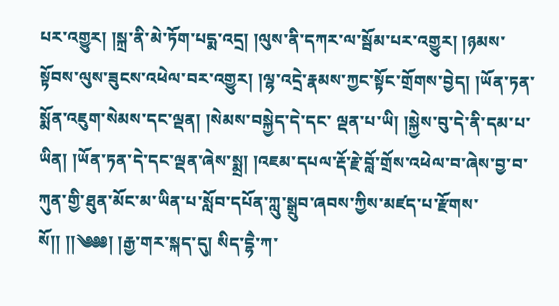པར་འགྱུར། །སྐྲ་ནི་མེ་ཏོག་པདྨ་འདྲ། །ལུས་ནི་དཀར་ལ་སྦོམ་པར་འགྱུར། །ཉམས་སྟོབས་ལུས་ཟུངས་འཕེལ་བར་འགྱུར། །ལྷ་འདྲེ་རྣམས་ཀྱང་སྟོང་གྲོགས་བྱེད། །ཡོན་ཏན་སྨོན་འཇུག་སེམས་དང་ལྡན། །སེམས་བསྐྱེད་དེ་དང་ ལྡན་པ་ཡི། །སྐྱེས་བུ་དེ་ནི་དམ་པ་ཡིན། །ཡོན་ཏན་དེ་དང་ལྡན་ཞེས་སྨྲ། །འཇམ་དཔལ་རྡོ་རྗེ་བློ་གྲོས་འཕེལ་བ་ཞེས་བྱ་བ་ཀུན་གྱི་ཐུན་མོང་མ་ཡིན་པ་སློབ་དཔོན་ཀླུ་སྒྲུབ་ཞབས་ཀྱིས་མཛད་པ་རྫོགས་སོ།། །།༄༅༅། །རྒྱ་གར་སྐད་དུ། སིད་དྷཻ་ཀ་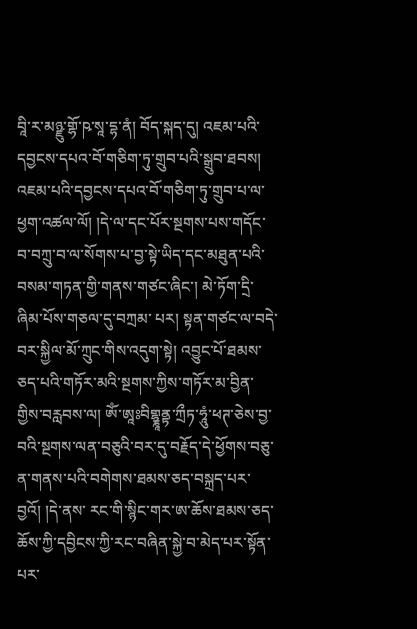བཱི་ར་མཉྫུ་གྷོ་ཥ་སཱ་དྷ་ནཾ། བོད་སྐད་དུ། འཇམ་པའི་དབྱངས་དཔའ་བོ་གཅིག་ཏུ་གྲུབ་པའི་སྒྲུབ་ཐབས། འཇམ་པའི་དབྱངས་དཔའ་བོ་གཅིག་ཏུ་གྲུབ་པ་ལ་ཕྱག་འཚལ་ལོ། །དེ་ལ་དང་པོར་སྔགས་པས་གདོང་བ་བཀྲུ་བ་ལ་སོགས་པ་བྱ་སྟེ་ཡིད་དང་མཐུན་པའི་བསམ་གཏན་གྱི་གནས་གཙང་ཞིང་། མེ་ཏོག་དྲི་ཞིམ་པོས་གཅལ་དུ་བཀྲམ་ པར། སྟན་གཙང་ལ་བདེ་བར་སྐྱིལ་མོ་ཀྲུང་གིས་འདུག་སྟེ། འབྱུང་པོ་ཐམས་ཅད་པའི་གཏོར་མའི་སྔགས་ཀྱིས་གཏོར་མ་བྱིན་གྱིས་བརླབས་ལ། ཨོཾ་ཨཱཿབིགྷྣཱནྟ་ཀྲྀཏ་ཧཱུཾ་ཕཊ་ཅེས་བྱ་བའི་སྔགས་ལན་བཅུའི་བར་དུ་བརྗོད་དེ་ཕྱོགས་བཅུ་ན་གནས་པའི་བགེགས་ཐམས་ཅད་བསྐྲད་པར་བྱའོ། །དེ་ནས་ རང་གི་སྙིང་གར་ཨ་ཆོས་ཐམས་ཅད་ཆོས་ཀྱི་དབྱིངས་ཀྱི་རང་བཞིན་སྐྱེ་བ་མེད་པར་སྟོན་པར་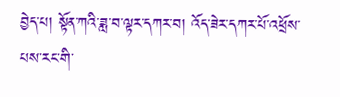བྱེད་པ། སྟོན་ཀའི་ཟླ་བ་ལྟར་དཀར་བ། འོད་ཟེར་དཀར་པོ་འཕྲོས་པས་རང་གི་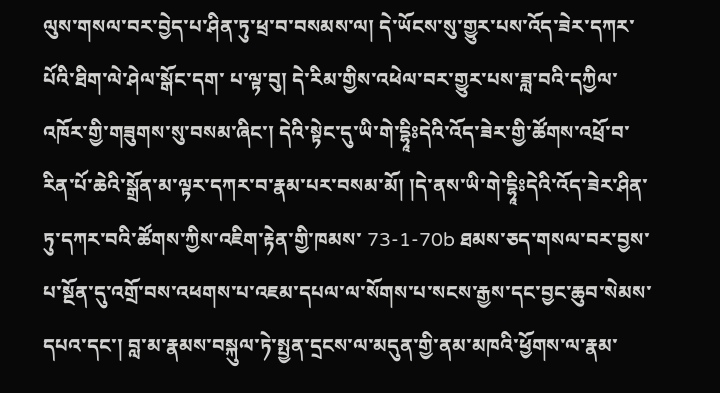ལུས་གསལ་བར་བྱེད་པ་ཤིན་ཏུ་ཕྲ་བ་བསམས་ལ། དེ་ཡོངས་སུ་གྱུར་པས་འོད་ཟེར་དཀར་པོའི་ཐིག་ལེ་ཤེལ་སྒོང་དག་ པ་ལྟ་བུ། དེ་རིམ་གྱིས་འཕེལ་བར་གྱུར་པས་ཟླ་བའི་དཀྱིལ་འཁོར་གྱི་གཟུགས་སུ་བསམ་ཞིང་། དེའི་སྟེང་དུ་ཡི་གེ་དྷཱིཿདེའི་འོད་ཟེར་གྱི་ཚོགས་འཕྲོ་བ་རིན་པོ་ཆེའི་སྒྲོན་མ་ལྟར་དཀར་བ་རྣམ་པར་བསམ་མོ། །དེ་ནས་ཡི་གེ་དྷཱིཿདེའི་འོད་ཟེར་ཤིན་ཏུ་དཀར་བའི་ཚོགས་ཀྱིས་འཇིག་རྟེན་གྱི་ཁམས་ 73-1-70b ཐམས་ཅད་གསལ་བར་བྱས་པ་སྔོན་དུ་འགྲོ་བས་འཕགས་པ་འཇམ་དཔལ་ལ་སོགས་པ་སངས་རྒྱས་དང་བྱང་ཆུབ་སེམས་དཔའ་དང་། བླ་མ་རྣམས་བསྐུལ་ཏེ་སྤྱན་དྲངས་ལ་མདུན་གྱི་ནམ་མཁའི་ཕྱོགས་ལ་རྣམ་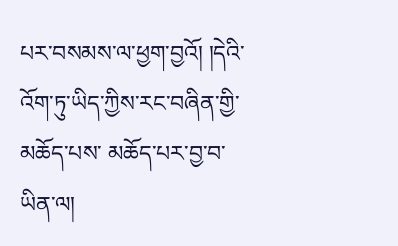པར་བསམས་ལ་ཕྱག་བྱའོ། །དེའི་འོག་ཏུ་ཡིད་ཀྱིས་རང་བཞིན་གྱི་མཆོད་པས་ མཆོད་པར་བྱ་བ་ཡིན་ལ།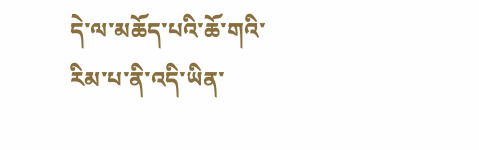དེ་ལ་མཆོད་པའི་ཆོ་གའི་རིམ་པ་ནི་འདི་ཡིན་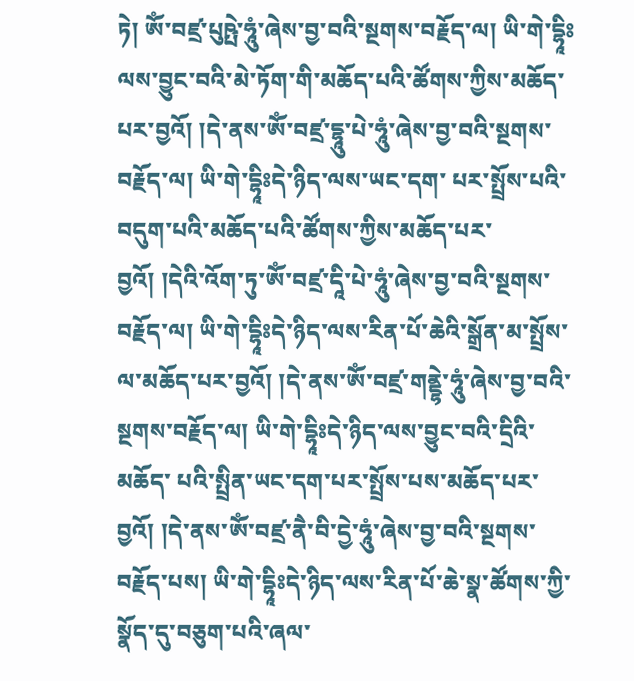ཏེ། ཨོཾ་བཛྲ་པུཥྤེ་ཧཱུཾ་ཞེས་བྱ་བའི་སྔགས་བརྗོད་ལ། ཡི་གེ་དྷཱིཿལས་བྱུང་བའི་མེ་ཏོག་གི་མཆོད་པའི་ཚོགས་ཀྱིས་མཆོད་པར་བྱའོ། །དེ་ནས་ཨོཾ་བཛྲ་དྷཱུ་པེ་ཧཱུཾ་ཞེས་བྱ་བའི་སྔགས་བརྗོད་ལ། ཡི་གེ་དྷཱིཿདེ་ཉིད་ལས་ཡང་དག་ པར་སྤྲོས་པའི་བདུག་པའི་མཆོད་པའི་ཚོགས་ཀྱིས་མཆོད་པར་བྱའོ། །དེའི་འོག་ཏུ་ཨོཾ་བཛྲ་དཱི་པེ་ཧཱུཾ་ཞེས་བྱ་བའི་སྔགས་བརྗོད་ལ། ཡི་གེ་དྷཱིཿདེ་ཉིད་ལས་རིན་པོ་ཆེའི་སྒྲོན་མ་སྤྲོས་ལ་མཆོད་པར་བྱའོ། །དེ་ནས་ཨོཾ་བཛྲ་གནྡྷེ་ཧཱུཾ་ཞེས་བྱ་བའི་སྔགས་བརྗོད་ལ། ཡི་གེ་དྷཱིཿདེ་ཉིད་ལས་བྱུང་བའི་དྲིའི་མཆོད་ པའི་སྤྲིན་ཡང་དག་པར་སྤྲོས་པས་མཆོད་པར་བྱའོ། །དེ་ནས་ཨོཾ་བཛྲ་ནཻ་བི་དྱེ་ཧཱུཾ་ཞེས་བྱ་བའི་སྔགས་བརྗོད་པས། ཡི་གེ་དྷཱིཿདེ་ཉིད་ལས་རིན་པོ་ཆེ་སྣ་ཚོགས་ཀྱི་སྣོད་དུ་བཅུག་པའི་ཞལ་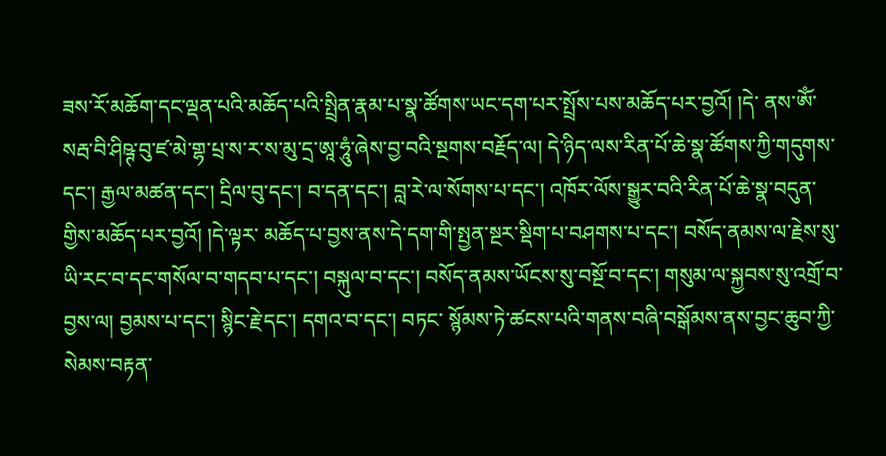ཟས་རོ་མཆོག་དང་ལྡན་པའི་མཆོད་པའི་སྤྲིན་རྣམ་པ་སྣ་ཚོགས་ཡང་དག་པར་སྤྲོས་པས་མཆོད་པར་བྱའོ། །དེ་ ནས་ཨོཾ་སརྦ་བི་ཤིཥྚ་བུ་ཛ་མེ་གྷ་པྲ་ས་ར་ས་མུ་དྲ་ཨཱ་ཧཱུཾ་ཞེས་བྱ་བའི་སྔགས་བརྗོད་ལ། དེ་ཉིད་ལས་རིན་པོ་ཆེ་སྣ་ཚོགས་ཀྱི་གདུགས་དང་། རྒྱལ་མཚན་དང་། དྲིལ་བུ་དང་། བ་དན་དང་། བླ་རེ་ལ་སོགས་པ་དང་། འཁོར་ལོས་སྒྱུར་བའི་རིན་པོ་ཆེ་སྣ་བདུན་གྱིས་མཆོད་པར་བྱའོ། །དེ་ལྟར་ མཆོད་པ་བྱས་ནས་དེ་དག་གི་སྤྱན་སྔར་སྡིག་པ་བཤགས་པ་དང་། བསོད་ནམས་ལ་རྗེས་སུ་ཡི་རང་བ་དང་གསོལ་བ་གདབ་པ་དང་། བསྐུལ་བ་དང་། བསོད་ནམས་ཡོངས་སུ་བསྔོ་བ་དང་། གསུམ་ལ་སྐྱབས་སུ་འགྲོ་བ་བྱས་ལ། བྱམས་པ་དང་། སྙིང་རྗེ་དང་། དགའ་བ་དང་། བཏང་ སྙོམས་ཏེ་ཚངས་པའི་གནས་བཞི་བསྒོམས་ནས་བྱང་ཆུབ་ཀྱི་སེམས་བརྟན་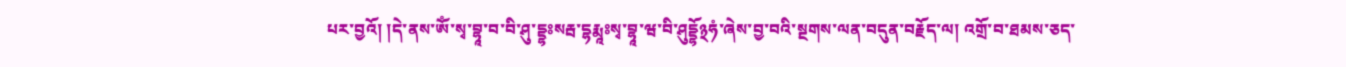པར་བྱའོ། །དེ་ནས་ཨོཾ་སྭ་བྷཱ་བ་བི་ཤུ་དྡྷཿསརྦ་དྷརྨཱཿསྭ་བྷཱ་ཝ་བི་ཤུདྡྷོ྅ཧཾ་ཞེས་བྱ་བའི་སྔགས་ལན་བདུན་བརྗོད་ལ། འགྲོ་བ་ཐམས་ཅད་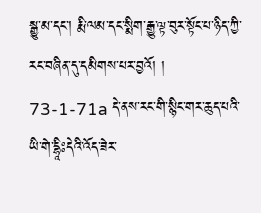སྒྱུ་མ་དང་། རྨི་ལམ་དང་སྨིག་རྒྱུ་ལྟ་བུར་སྟོང་པ་ཉིད་ཀྱི་རང་བཞིན་དུ་དམིགས་པར་བྱའོ། ། 73-1-71a དེ་ནས་རང་གི་སྙིང་གར་ཆུད་པའི་ཡི་གེ་དྷཱིཿདེའི་འོད་ཟེར་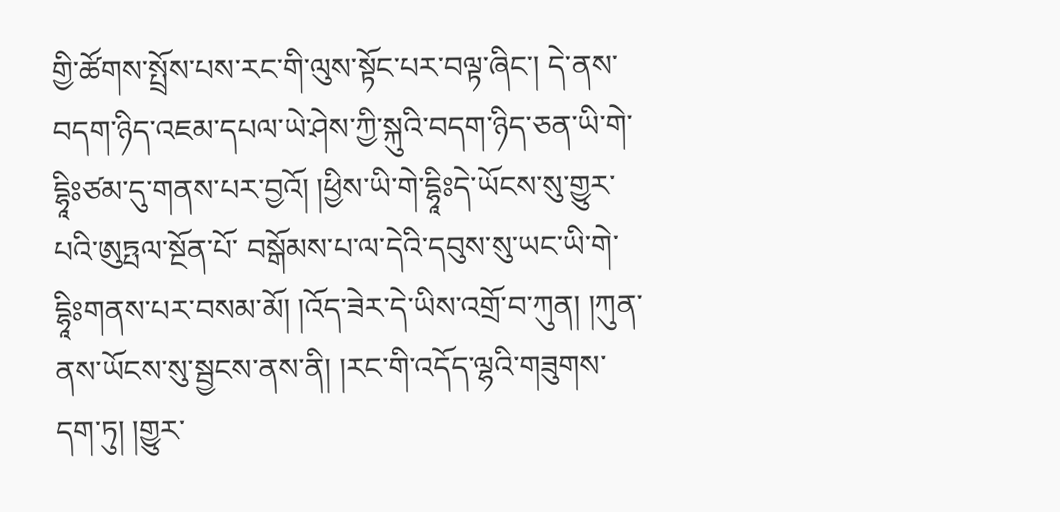གྱི་ཚོགས་སྤྲོས་པས་རང་གི་ལུས་སྟོང་པར་བལྟ་ཞིང་། དེ་ནས་བདག་ཉིད་འཇམ་དཔལ་ཡེ་ཤེས་ཀྱི་སྐུའི་བདག་ཉིད་ཅན་ཡི་གེ་དྷཱིཿཙམ་དུ་གནས་པར་བྱའོ། །ཕྱིས་ཡི་གེ་དྷཱིཿདེ་ཡོངས་སུ་གྱུར་པའི་ཨུཏྤལ་སྔོན་པོ་ བསྒོམས་པ་ལ་དེའི་དབུས་སུ་ཡང་ཡི་གེ་དྷཱིཿགནས་པར་བསམ་མོ། །འོད་ཟེར་དེ་ཡིས་འགྲོ་བ་ཀུན། །ཀུན་ནས་ཡོངས་སུ་སྦྱངས་ནས་ནི། །རང་གི་འདོད་ལྷའི་གཟུགས་དག་ཏུ། །གྱུར་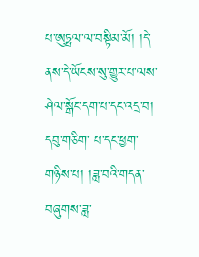པ་ཨུཏྤལ་ལ་བསྟིམ་མོ། །དེ་ནས་དེ་ཡོངས་སུ་གྱུར་པ་ལས་ཤེལ་སྒོང་དག་པ་དང་འདྲ་བ། དབུ་གཅིག་ པ་དང་ཕྱག་གཉིས་པ། །ཟླ་བའི་གདན་བཞུགས་ཟླ་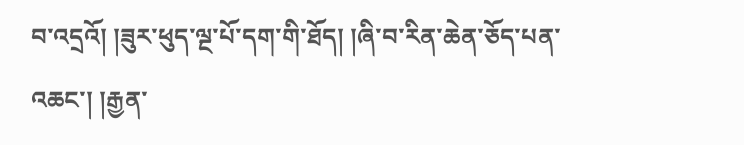བ་འདྲའོ། །ཟུར་ཕུད་ལྔ་པོ་དག་གི་ཐོད། །ཞི་བ་རིན་ཆེན་ཅོད་པན་འཆང་། །རྒྱན་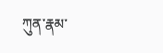ཀུན་རྣམ་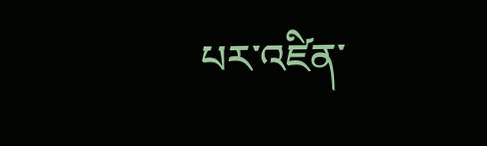པར་འཛིན་